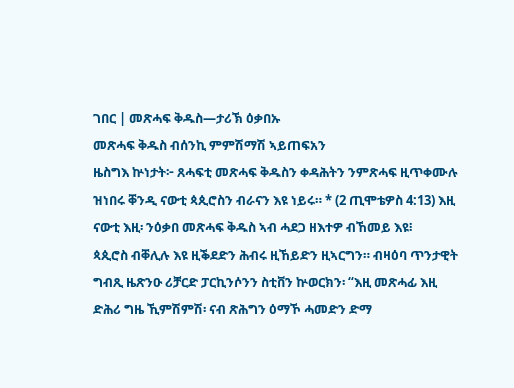ገበር | መጽሓፍ ቅዱስ—ታሪኽ ዕቃበኡ
መጽሓፍ ቅዱስ ብሰንኪ ምምሽማሽ ኣይጠፍአን
ዜስግእ ኵነታት፦ ጸሓፍቲ መጽሓፍ ቅዱስን ቀዳሕትን ንምጽሓፍ ዚጥቀሙሉ ዝነበሩ ቐንዲ ናውቲ ጳጲሮስን ብራናን እዩ ነይሩ። * (2 ጢሞቴዎስ 4:13) እዚ ናውቲ እዚ፡ ንዕቃበ መጽሓፍ ቅዱስ ኣብ ሓደጋ ዘእተዎ ብኸመይ እዩ፧
ጳጲሮስ ብቐሊሉ እዩ ዚቕደድን ሕብሩ ዚኸይድን ዚኣርግን። ብዛዕባ ጥንታዊት ግብጺ ዜጽንዑ ሪቻርድ ፓርኪንሶንን ስቲቨን ኵወርክን፡ “እዚ መጽሓፊ እዚ ድሕሪ ግዜ ኺምሽምሽ፡ ናብ ጽሕግን ዕማኾ ሓመድን ድማ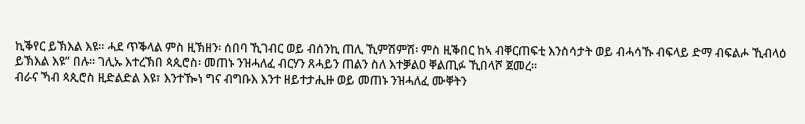ኪቕየር ይኽእል እዩ። ሓደ ጥቕላል ምስ ዚኽዘን፡ ሰበባ ኺገብር ወይ ብሰንኪ ጠሊ ኺምሽምሽ፡ ምስ ዚቕበር ከኣ ብቐርጠፍቲ እንስሳታት ወይ ብሓሳኹ ብፍላይ ድማ ብፍልሖ ኺብላዕ ይኽእል እዩ” በሉ። ገሊኡ እተረኽበ ጳጲሮስ፡ መጠኑ ንዝሓለፈ ብርሃን ጸሓይን ጠልን ስለ እተቓልዐ ቐልጢፉ ኺበላሾ ጀመረ።
ብራና ኻብ ጳጲሮስ ዚድልድል እዩ፣ እንተዀነ ግና ብግቡእ እንተ ዘይተታሒዙ ወይ መጠኑ ንዝሓለፈ ሙቐትን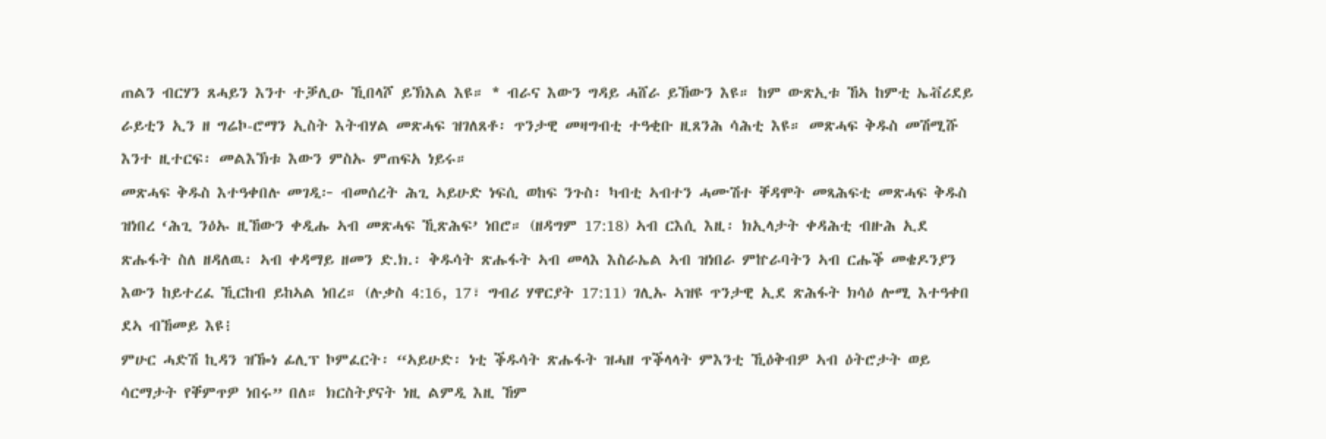ጠልን ብርሃን ጸሓይን እንተ ተቓሊዑ ኺበላሾ ይኽእል እዩ። * ብራና እውን ግዳይ ሓሸራ ይኸውን እዩ። ከም ውጽኢቱ ኸኣ ከምቲ ኤቭሪደይ ራይቲን ኢን ዘ ግሬኮ-ሮማን ኢስት እትብሃል መጽሓፍ ዝገለጸቶ፡ ጥንታዊ መዛግብቲ ተዓቂቡ ዚጸንሕ ሳሕቲ እዩ። መጽሓፍ ቅዱስ መሽሚሹ እንተ ዚተርፍ፡ መልእኽቱ እውን ምስኡ ምጠፍአ ነይሩ።
መጽሓፍ ቅዱስ እተዓቀበሉ መገዲ፦ ብመሰረት ሕጊ ኣይሁድ ነፍሲ ወከፍ ንጉስ፡ ካብቲ ኣብተን ሓሙሽተ ቐዳሞት መጻሕፍቲ መጽሓፍ ቅዱስ ዝነበረ ‘ሕጊ ንዕኡ ዚኸውን ቀዲሑ ኣብ መጽሓፍ ኺጽሕፍ’ ነበሮ። (ዘዳግም 17:18) ኣብ ርእሲ እዚ፡ ክኢላታት ቀዳሕቲ ብዙሕ ኢደ ጽሑፋት ስለ ዘዳለዉ፡ ኣብ ቀዳማይ ዘመን ድ.ክ.፡ ቅዱሳት ጽሑፋት ኣብ መላእ እስራኤል ኣብ ዝነበራ ምኵራባትን ኣብ ርሑቕ መቄዶንያን እውን ከይተረፈ ኺርከብ ይከኣል ነበረ። (ሉቃስ 4:16, 17፣ ግብሪ ሃዋርያት 17:11) ገሊኡ ኣዝዩ ጥንታዊ ኢደ ጽሕፋት ክሳዕ ሎሚ እተዓቀበ ደኣ ብኸመይ እዩ፧
ምሁር ሓድሽ ኪዳን ዝዀነ ፊሊፕ ኮምፈርት፡ “ኣይሁድ፡ ነቲ ቕዱሳት ጽሑፋት ዝሓዘ ጥቕላላት ምእንቲ ኺዕቅብዎ ኣብ ዕትሮታት ወይ ሳርማታት የቐምጥዎ ነበሩ” በለ። ክርስትያናት ነዚ ልምዲ እዚ ኸም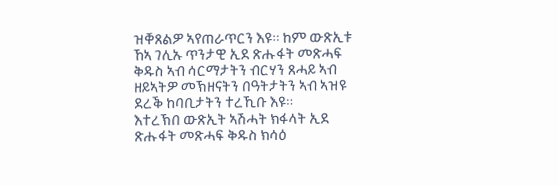ዝቐጸልዎ ኣየጠራጥርን እዩ። ከም ውጽኢቱ ኸኣ ገሊኡ ጥንታዊ ኢደ ጽሑፋት መጽሓፍ ቅዱስ ኣብ ሳርማታትን ብርሃን ጸሓይ ኣብ ዘይኣትዎ መኽዘናትን በዓትታትን ኣብ ኣዝዩ ደረቕ ከባቢታትን ተረኺቡ እዩ።
እተረኽበ ውጽኢት ኣሽሓት ክፋላት ኢደ ጽሑፋት መጽሓፍ ቅዱስ ክሳዕ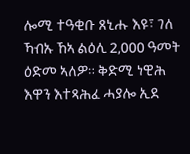ሎሚ ተዓቂቡ ጸኒሑ እዩ፣ ገለ ኻብኡ ኸኣ ልዕሊ 2,000 ዓመት ዕድመ ኣለዎ። ቅድሚ ነዊሕ እዋን እተጻሕፈ ሓያሎ ኢደ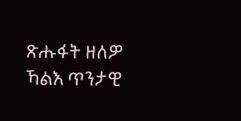ጽሑፋት ዘለዎ ኻልእ ጥንታዊ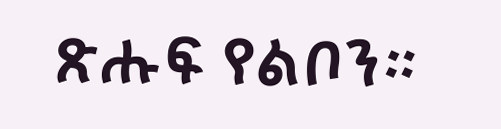ጽሑፍ የልቦን።